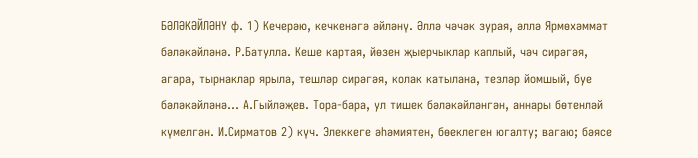БӘЛӘКӘЙЛӘНҮ ф. 1) Кечерәю, кечкенәгә әйләнү. Әллә чәчәк зурая, әллә Ярмөхәммәт бәләкәйләнә. Р.Батулла. Кеше картая, йөзен җыерчыклар каплый, чәч сирәгәя, агара, тырнаклар ярыла, тешләр сирәгәя, колак катылана, тезләр йомшый, буе бәләкәйләнә... А.Гыйләҗев. Тора-бара, ул тишек бәләкәйләнгән, аннары бөтенләй күмелгән. И.Сирматов 2) күч. Элеккеге әһәмиятен, бөеклеген югалту; вагаю; бәясе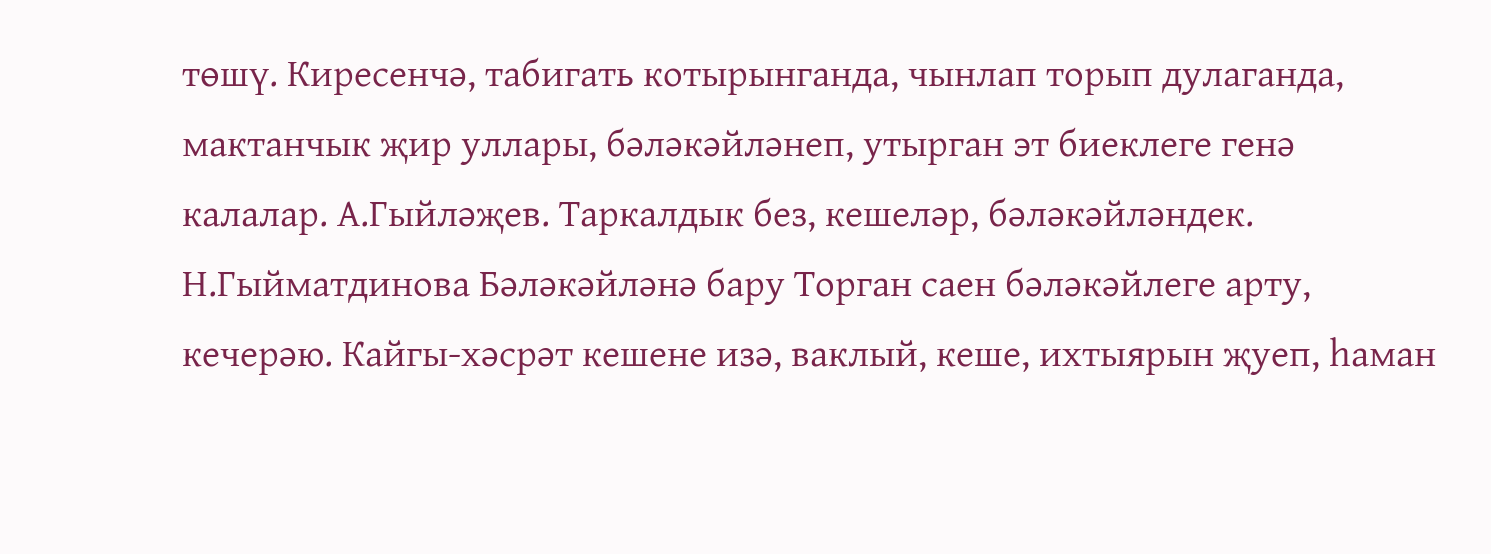төшү. Киресенчә, табигать котырынганда, чынлап торып дулаганда, мактанчык җир уллары, бәләкәйләнеп, утырган эт биеклеге генә калалар. А.Гыйләҗев. Таркалдык без, кешеләр, бәләкәйләндек. Н.Гыйматдинова Бәләкәйләнә бару Торган саен бәләкәйлеге арту, кечерәю. Кайгы-хәсрәт кешене изә, ваклый, кеше, ихтыярын җуеп, һаман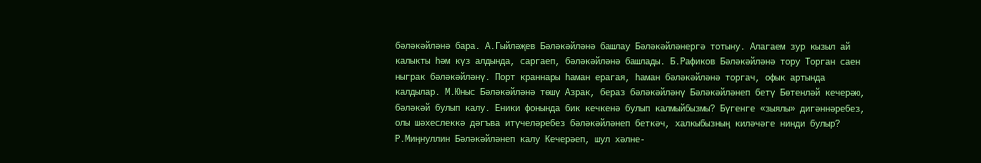бәләкәйләнә бара. А.Гыйләҗев Бәләкәйләнә башлау Бәләкәйләнергә тотыну. Алагаем зур кызыл ай калыкты һәм күз алдында, саргаеп, бәләкәйләнә башлады. Б.Рафиков Бәләкәйләнә тору Торган саен ныграк бәләкәйләнү. Порт краннары һаман ерагая, һаман бәләкәйләнә торгач, офык артында калдылар. М.Юныс Бәләкәйләнә төшү Азрак, бераз бәләкәйләнү Бәләкәйләнеп бетү Бөтенләй кечерәю, бәләкәй булып калу. Еники фонында бик кечкенә булып калмыйбызмы? Бүгенге «зыялы» дигәннәребез, олы шәхеслеккә дәгъва итүчеләребез бәләкәйләнеп беткәч, халкыбызның киләчәге нинди булыр? Р.Миңнуллин Бәләкәйләнеп калу Кечерәеп, шул хәлне-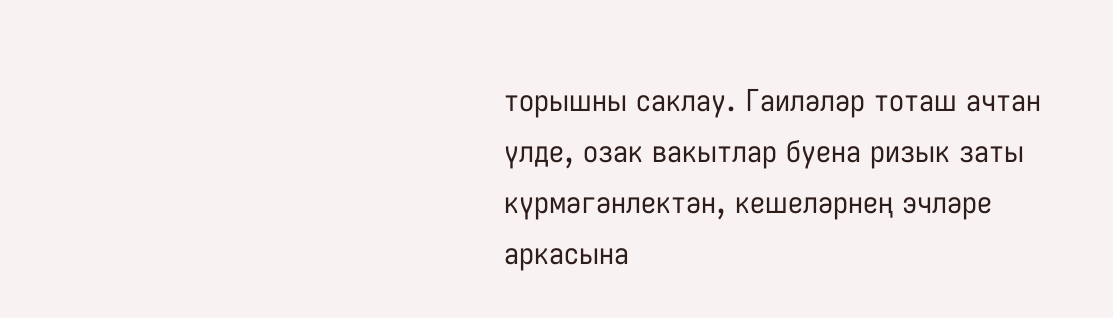торышны саклау. Гаиләләр тоташ ачтан үлде, озак вакытлар буена ризык заты күрмәгәнлектән, кешеләрнең эчләре аркасына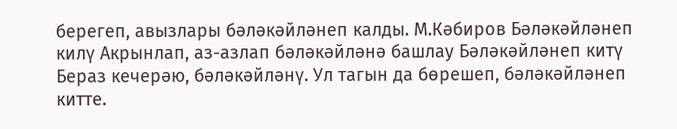берегеп, авызлары бәләкәйләнеп калды. М.Кәбиров Бәләкәйләнеп килү Акрынлап, аз-азлап бәләкәйләнә башлау Бәләкәйләнеп китү Бераз кечерәю, бәләкәйләнү. Ул тагын да бөрешеп, бәләкәйләнеп китте.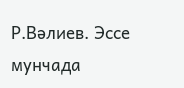Р.Вәлиев. Эссе мунчада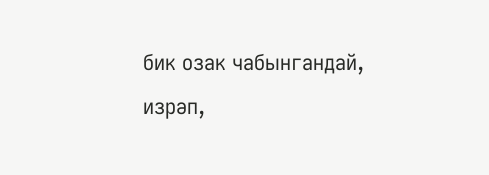бик озак чабынгандай, изрәп,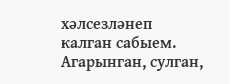хәлсезләнеп калган сабыем. Агарынган, сулган,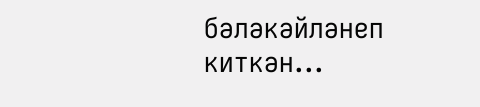бәләкәйләнеп киткән...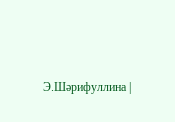Э.Шәрифуллина |